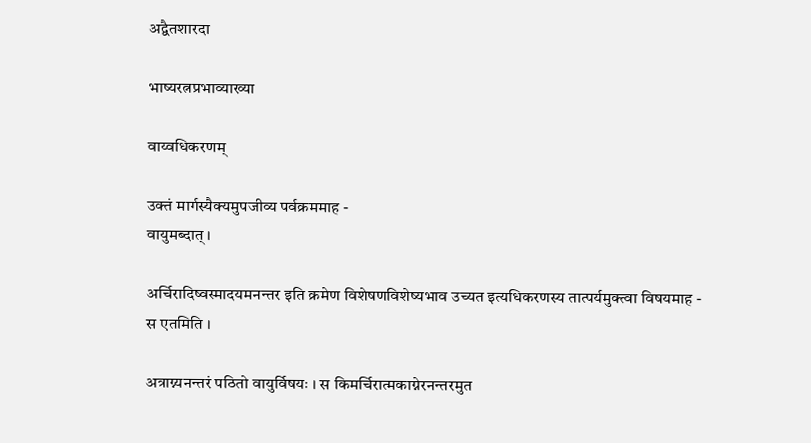अद्वैतशारदा

भाष्यरत्नप्रभाव्याख्या

वाय्वधिकरणम्

उक्तं मार्गस्यैक्यमुपजीव्य पर्वक्रममाह -
वायुमब्दात् ।

अर्चिरादिष्वस्मादयमनन्तर इति क्रमेण विशेषणविशेष्यभाव उच्यत इत्यधिकरणस्य तात्पर्यमुक्त्वा विषयमाह -
स एतमिति ।

अत्राग्न्यनन्तरं पठितो वायुर्विषयः । स किमर्चिरात्मकाग्नेरनन्तरमुत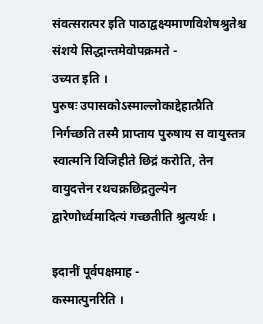संवत्सरात्पर इति पाठाद्वक्ष्यमाणविशेषश्रुतेश्च संशये सिद्धान्तमेवोपक्रमते -
उच्यत इति ।
पुरुषः उपासकोऽस्माल्लोकाद्देहात्प्रैति निर्गच्छति तस्मै प्राप्ताय पुरुषाय स वायुस्तत्र स्वात्मनि विजिहीते छिद्रं करोति, तेन वायुदत्तेन रथचक्रछिद्रतुल्येन द्वारेणोर्ध्वमादित्यं गच्छतीति श्रुत्यर्थः ।

इदानीं पूर्वपक्षमाह -
कस्मात्पुनरिति ।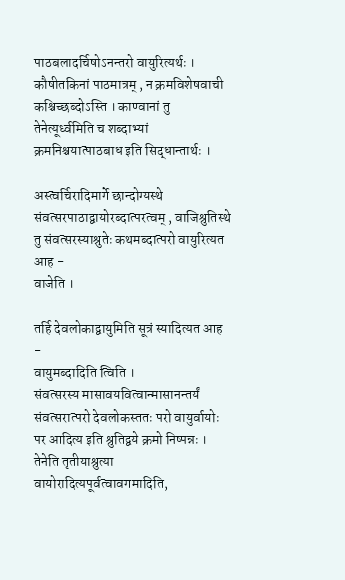पाठबलादर्चिषोऽनन्तरो वायुरित्यर्थः । कौषीतकिनां पाठमात्रम् , न क्रमविशेषवाची कश्चिच्छब्दोऽस्ति । काण्वानां तु तेनेत्यूर्ध्वमिति च शब्दाभ्यां क्रमनिश्चयात्पाठबाध इति सिद्धान्तार्थः ।

अस्त्वर्चिरादिमार्गे छान्दोग्यस्थे संवत्सरपाठाद्वायोरब्दात्परत्वम् , वाजिश्रुतिस्थे तु संवत्सरस्याश्रुतेः कथमब्दात्परो वायुरित्यत आह -
वाजेति ।

तर्हि देवलोकाद्वायुमिति सूत्रं स्यादित्यत आह -
वायुमब्दादिति त्विति ।
संवत्सरस्य मासावयवित्वान्मासानन्तर्यं संवत्सरात्परो देवलोकस्ततः परो वायुर्वायोः पर आदित्य इति श्रुतिद्वये क्रमो निष्पन्नः । तेनेति तृतीयाश्रुत्या वायोरादित्यपूर्वत्वावगमादिति,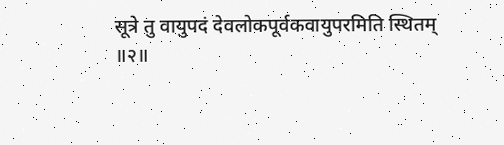सूत्रे तु वायुपदं देवलोकपूर्वकवायुपरमिति स्थितम् ॥२॥